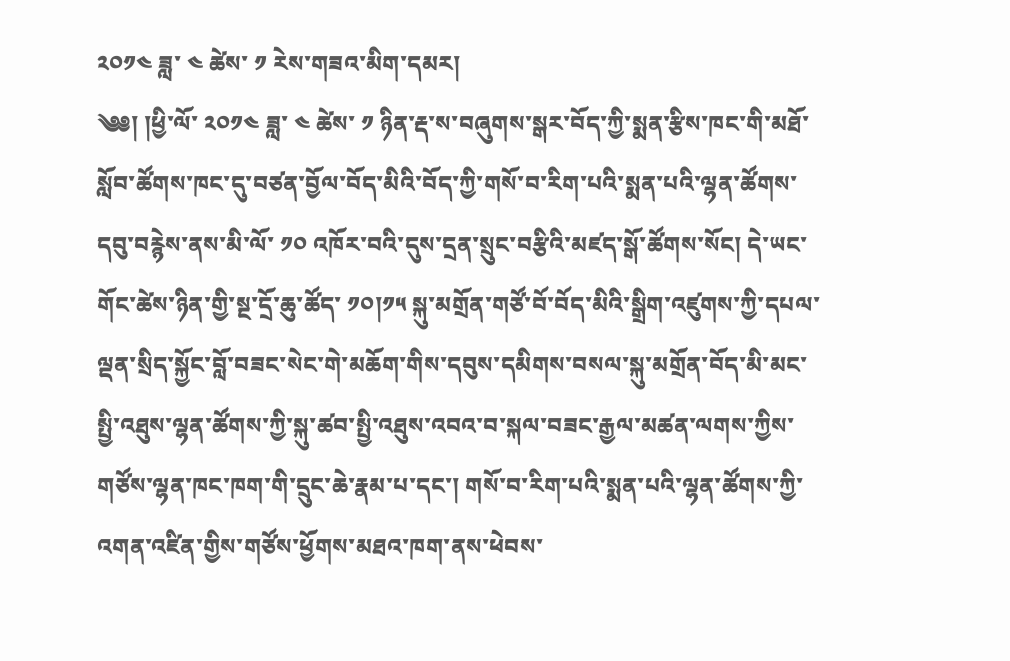༢༠༡༤ ཟླ་ ༤ ཚེས་ ༡ རེས་གཟའ་མིག་དམར།
༄༅། །ཕྱི་ལོ་ ༢༠༡༤ ཟླ་ ༤ ཚེས་ ༡ ཉིན་རྡ་ས་བཞུགས་སྒར་བོད་ཀྱི་སྨན་རྩིས་ཁང་གི་མཐོ་སློབ་ཚོགས་ཁང་དུ་བཙན་བྱོལ་བོད་མིའི་བོད་ཀྱི་གསོ་བ་རིག་པའི་སྨན་པའི་ལྷན་ཚོགས་དབུ་བརྙེས་ནས་མི་ལོ་ ༡༠ འཁོར་བའི་དུས་དྲན་སྲུང་བརྩིའི་མཛད་སྒོ་ཚོགས་སོང། དེ་ཡང་གོང་ཚེས་ཉིན་གྱི་སྔ་དྲོ་ཆུ་ཚོད་ ༡༠།༡༥ སྐུ་མགྲོན་གཙོ་བོ་བོད་མིའི་སྒྲིག་འཛུགས་ཀྱི་དཔལ་ལྡན་སྲིད་སྐྱོང་བློ་བཟང་སེང་གེ་མཆོག་གིས་དབུས་དམིགས་བསལ་སྐུ་མགྲོན་བོད་མི་མང་སྤྱི་འཐུས་ལྷན་ཚོགས་ཀྱི་སྐུ་ཚབ་སྤྱི་འཐུས་འབའ་བ་སྐལ་བཟང་རྒྱལ་མཚན་ལགས་ཀྱིས་གཙོས་ལྷན་ཁང་ཁག་གི་དྲུང་ཆེ་རྣམ་པ་དང་། གསོ་བ་རིག་པའི་སྨན་པའི་ལྷན་ཚོགས་ཀྱི་འགན་འཛིན་གྱིས་གཙོས་ཕྱོགས་མཐའ་ཁག་ནས་ཕེབས་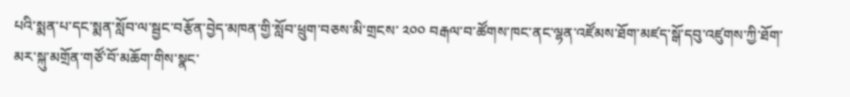པའི་སྨན་པ་དང་སྨན་སློབ་ལ་སྦྱང་བརྩོན་བྱེད་མཁན་གྱི་སློབ་ཕྲུག་བཅས་མི་གྲངས་ ༢༠༠ བརྒལ་བ་ཚོགས་ཁང་ནང་ལྷན་འཛོམས་ཐོག་མཛད་སྒོ་དབུ་འཛུགས་ཀྱི་ཐོག་མར་སྐུ་མགྲོན་གཙོ་བོ་མཆོག་གིས་སྣང་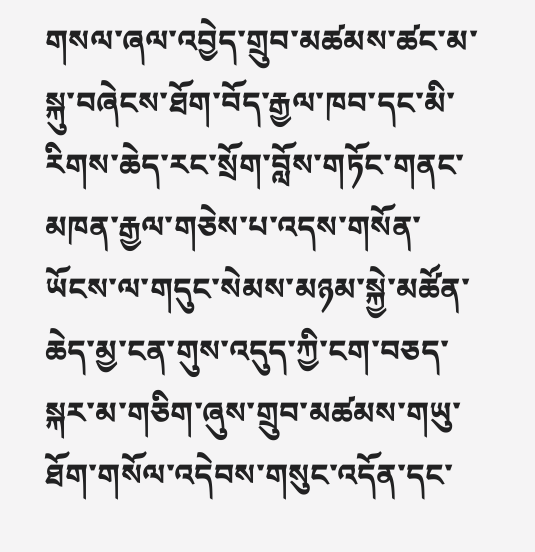གསལ་ཞལ་འབྱེད་གྲུབ་མཚམས་ཚང་མ་སྐུ་བཞེངས་ཐོག་བོད་རྒྱལ་ཁབ་དང་མི་རིགས་ཆེད་རང་སྲོག་བློས་གཏོང་གནང་མཁན་རྒྱལ་གཅེས་པ་འདས་གསོན་ཡོངས་ལ་གདུང་སེམས་མཉམ་སྐྱེ་མཚོན་ཆེད་མྱ་ངན་གུས་འདུད་ཀྱི་ངག་བཅད་སྐར་མ་གཅིག་ཞུས་གྲུབ་མཚམས་གཡུ་ཐོག་གསོལ་འདེབས་གསུང་འདོན་དང་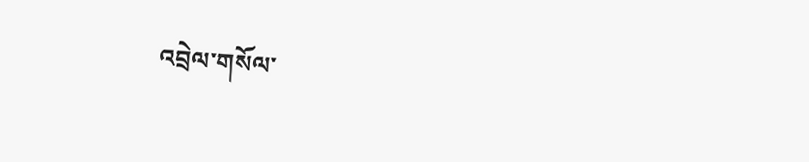འབྲེལ་གསོལ་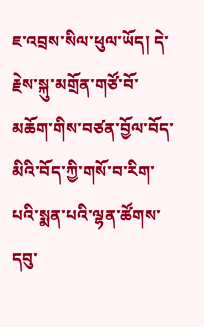ཇ་འབྲས་སིལ་ཕུལ་ཡོད། དེ་རྗེས་སྐུ་མགྲོན་གཙོ་བོ་མཆོག་གིས་བཙན་བྱོལ་བོད་མིའི་བོད་ཀྱི་གསོ་བ་རིག་པའི་སྨན་པའི་ལྷན་ཚོགས་དབུ་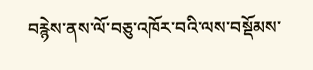བརྙེས་ནས་ལོ་བཅུ་འཁོར་བའི་ལས་བསྡོམས་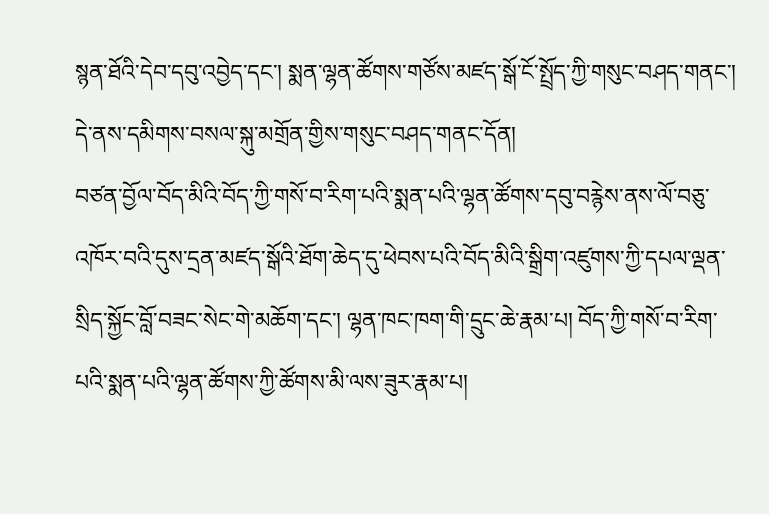སྙན་ཐོའི་དེབ་དབུ་འབྱེད་དང་། སྨན་ལྷན་ཚོགས་གཙོས་མཛད་སྒོ་ངོ་སྤྲོད་ཀྱི་གསུང་བཤད་གནང་། དེ་ནས་དམིགས་བསལ་སྐུ་མགྲོན་གྱིས་གསུང་བཤད་གནང་དོན།
བཙན་བྱོལ་བོད་མིའི་བོད་ཀྱི་གསོ་བ་རིག་པའི་སྨན་པའི་ལྷན་ཚོགས་དབུ་བརྙེས་ནས་ལོ་བཅུ་འཁོར་བའི་དུས་དྲན་མཛད་སྒོའི་ཐོག་ཆེད་དུ་ཕེབས་པའི་བོད་མིའི་སྒྲིག་འཛུགས་ཀྱི་དཔལ་ལྡན་སྲིད་སྐྱོང་བློ་བཟང་སེང་གེ་མཆོག་དང་། ལྷན་ཁང་ཁག་གི་དྲུང་ཆེ་རྣམ་པ། བོད་ཀྱི་གསོ་བ་རིག་པའི་སྨན་པའི་ལྷན་ཚོགས་ཀྱི་ཚོགས་མི་ལས་ཟུར་རྣམ་པ།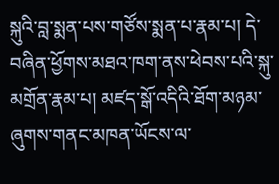སྐུའི་བླ་སྨན་པས་གཙོས་སྨན་པ་རྣམ་པ། དེ་བཞིན་ཕྱོགས་མཐའ་ཁག་ནས་ཕེབས་པའི་སྐུ་མགྲོན་རྣམ་པ། མཛད་སྒོ་འདིའི་ཐོག་མཉམ་ཞུགས་གནང་མཁན་ཡོངས་ལ་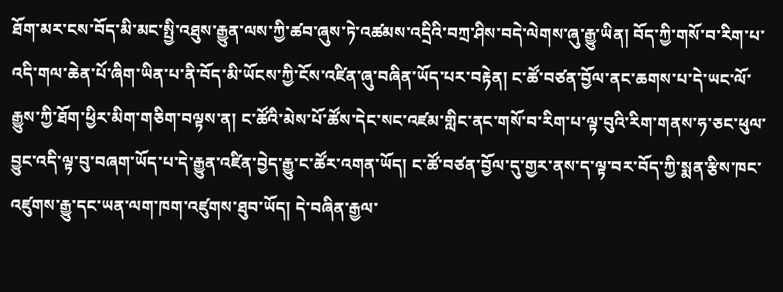ཐོག་མར་ངས་བོད་མི་མང་སྤྱི་འཐུས་རྒྱུན་ལས་ཀྱི་ཚབ་ཞུས་ཏེ་འཚམས་འདྲིའི་བཀྲ་ཤིས་བདེ་ལེགས་ཞུ་རྒྱུ་ཡིན། བོད་ཀྱི་གསོ་བ་རིག་པ་འདི་གལ་ཆེན་པོ་ཞིག་ཡིན་པ་ནི་བོད་མི་ཡོངས་ཀྱི་ངོས་འཛིན་ཞུ་བཞིན་ཡོད་པར་བརྟེན། ང་ཚོ་བཙན་བྱོལ་ནང་ཆགས་པ་དེ་ཡང་ལོ་རྒྱུས་ཀྱི་ཐོག་ཕྱིར་མིག་གཅིག་བལྟས་ན། ང་ཚོའི་མེས་པོ་ཚོས་དེང་སང་འཛམ་གླིང་ནང་གསོ་བ་རིག་པ་ལྟ་བུའི་རིག་གནས་ཧ་ཅང་ཕུལ་བྱུང་འདི་ལྟ་བུ་བཞག་ཡོད་པ་དེ་རྒྱུན་འཛིན་བྱེད་རྒྱུ་ང་ཚོར་འགན་ཡོད། ང་ཚོ་བཙན་བྱོལ་དུ་གྱར་ནས་ད་ལྟ་བར་བོད་ཀྱི་སྨན་རྩིས་ཁང་འཛུགས་རྒྱུ་དང་ཡན་ལག་ཁག་འཛུགས་ཐུབ་ཡོད། དེ་བཞིན་རྒྱལ་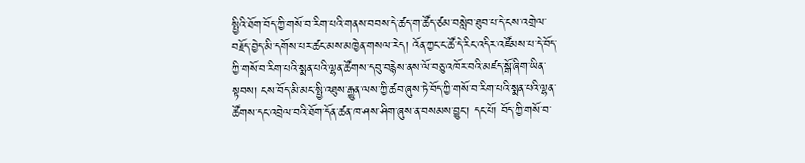སྤྱིའི་ཐོག་བོད་ཀྱི་གསོ་བ་རིག་པའི་གནས་བབས་དེ་ཚད་ག་ཚོད་ཙམ་བསླེབ་ཐུབ་པ་དེ་ངས་འགྲེལ་བརྗོད་བྱེད་མི་དགོས་པར་ཚང་མས་མཁྱེན་གསལ་རེད། འོན་ཀྱང་ང་ཚོ་དེ་རིང་འདིར་འཛོམས་པ་དེ་བོད་ཀྱི་གསོ་བ་རིག་པའི་སྨན་པའི་ལྷན་ཚོགས་དབུ་བརྙེས་ནས་ལོ་བཅུ་འཁོར་བའི་མཛད་སྒོ་ཞིག་ཡིན་སྟབས། ངས་བོད་མི་མང་སྤྱི་འཐུས་རྒྱུན་ལས་ཀྱི་ཚབ་ཞུས་ཏེ་བོད་ཀྱི་གསོ་བ་རིག་པའི་སྨན་པའི་ལྷན་ཚོགས་དང་འབྲེལ་བའི་ཐོག་དོན་ཚན་ཁ་ཤས་ཤིག་ཞུས་ན་བསམས་བྱུང་། དང་པོ། བོད་ཀྱི་གསོ་བ་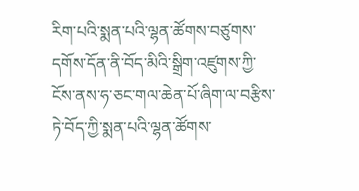རིག་པའི་སྨན་པའི་ལྷན་ཚོགས་བཙུགས་དགོས་དོན་ནི་བོད་མིའི་སྒྲིག་འཛུགས་ཀྱི་ངོས་ནས་ཧ་ཅང་གལ་ཆེན་པོ་ཞིག་ལ་བརྩིས་ཏེ་བོད་ཀྱི་སྨན་པའི་ལྷན་ཚོགས་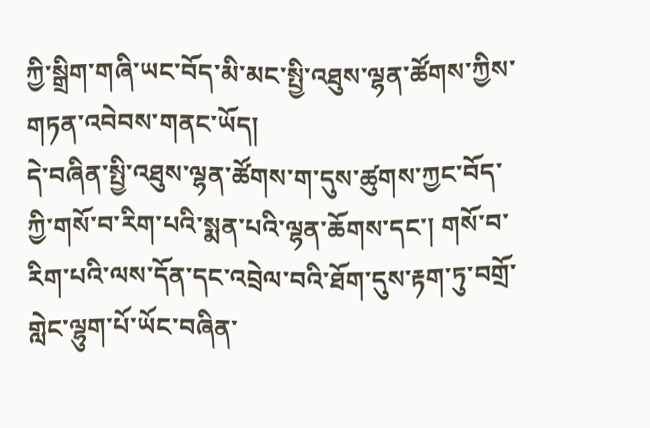ཀྱི་སྒྲིག་གཞི་ཡང་བོད་མི་མང་སྤྱི་འཐུས་ལྷན་ཚོགས་ཀྱིས་གཏན་འབེབས་གནང་ཡོད།
དེ་བཞིན་སྤྱི་འཐུས་ལྷན་ཚོགས་ག་དུས་ཚུགས་ཀྱང་བོད་ཀྱི་གསོ་བ་རིག་པའི་སྨན་པའི་ལྷན་ཆོགས་དང་། གསོ་བ་རིག་པའི་ལས་དོན་དང་འབྲེལ་བའི་ཐོག་དུས་རྟག་ཏུ་བགྲོ་གླེང་ལྷུག་པོ་ཡོང་བཞིན་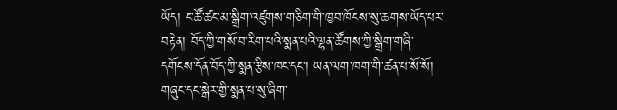ཡོད། ང་ཚོ་ཚང་མ་སྒྲིག་འཛུགས་གཅིག་གི་ཁྱབ་ཁོངས་སུ་ཆགས་ཡོད་པར་བརྟེན། བོད་ཀྱི་གསོ་བ་རིག་པའི་སྨན་པའི་ལྷན་ཚོགས་ཀྱི་སྒྲིག་གཞི་དགོངས་དོན་བོད་ཀྱི་སྨན་རྩིས་ཁང་དང་། ཡན་ལག་ཁག་གི་ཚན་པ་སོ་སོ། གཞུང་དང་སྒེར་གྱི་སྨན་པ་སུ་ཞིག་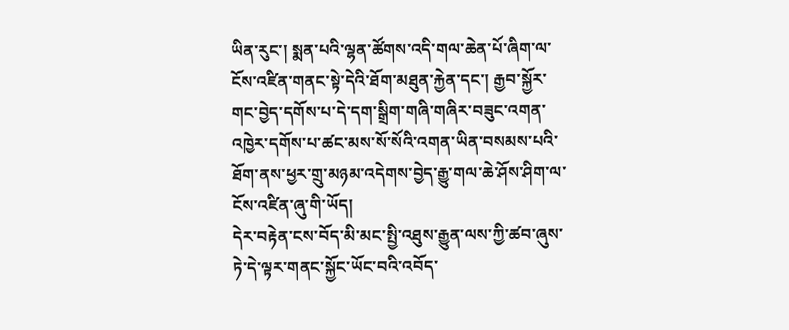ཡིན་རུང་། སྨན་པའི་ལྷན་ཚོགས་འདི་གལ་ཆེན་པོ་ཞིག་ལ་ངོས་འཛིན་གནང་སྟེ་དེའི་ཐོག་མཐུན་རྐྱེན་དང་། རྒྱབ་སྐྱོར་གང་བྱེད་དགོས་པ་དེ་དག་སྒྲིག་གཞི་གཞིར་བཟུང་འགན་འཁྱེར་དགོས་པ་ཚང་མས་སོ་སོའི་འགན་ཡིན་བསམས་པའི་ཐོག་ནས་ཕྱར་གྲུ་མཉམ་འདེགས་བྱེད་རྒྱུ་གལ་ཆེ་ཤོས་ཤིག་ལ་ངོས་འཛིན་ཞུ་གི་ཡོད།
དེར་བརྟེན་ངས་བོད་མི་མང་སྤྱི་འཐུས་རྒྱུན་ལས་ཀྱི་ཚབ་ཞུས་ཏེ་དེ་ལྟར་གནང་སྐྱོང་ཡོང་བའི་འབོད་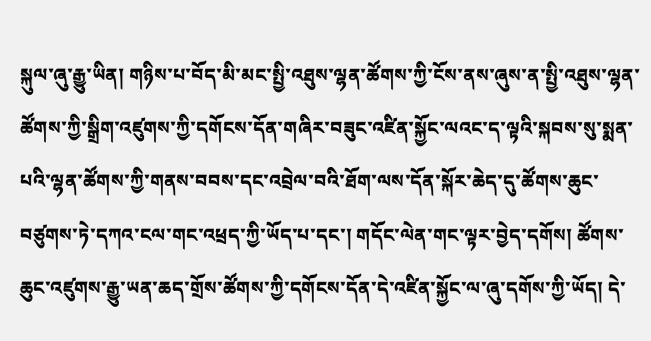སྐུལ་ཞུ་རྒྱུ་ཡིན། གཉིས་པ་བོད་མི་མང་སྤྱི་འཐུས་ལྷན་ཚོགས་ཀྱི་ངོས་ནས་ཞུས་ན་སྤྱི་འཐུས་ལྷན་ཚོགས་ཀྱི་སྒྲིག་འཛུགས་ཀྱི་དགོངས་དོན་གཞིར་བཟུང་འཛིན་སྐྱོང་ལའང་ད་ལྟའི་སྐབས་སུ་སྨན་པའི་ལྷན་ཚོགས་ཀྱི་གནས་བབས་དང་འབྲེལ་བའི་ཐོག་ལས་དོན་སྐོར་ཆེད་དུ་ཚོགས་ཆུང་བཙུགས་ཏེ་དཀའ་ངལ་གང་འཕྲད་ཀྱི་ཡོད་པ་དང་། གདོང་ལེན་གང་ལྟར་བྱེད་དགོས། ཚོགས་ཆུང་འཛུགས་རྒྱུ་ཡན་ཆད་གྲོས་ཚོགས་ཀྱི་དགོངས་དོན་དེ་འཛིན་སྐྱོང་ལ་ཞུ་དགོས་ཀྱི་ཡོད། དེ་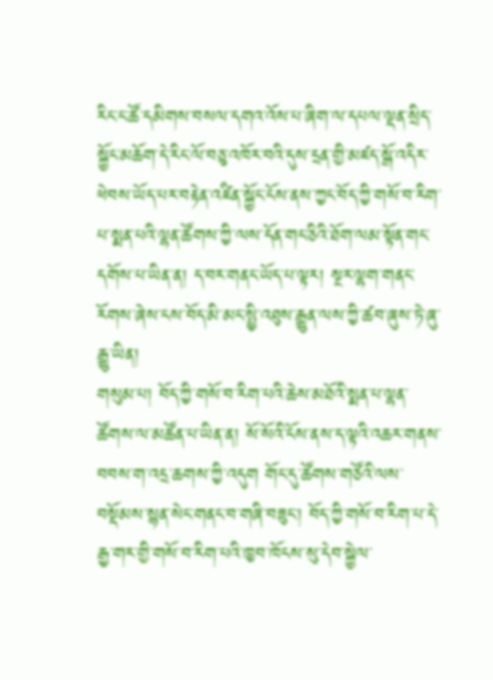རིང་ང་ཚོ་དམིགས་བསལ་དགའ་འོས་པ་ཞིག་ལ་དཔལ་ལྡན་སྲིད་སྐྱོང་མཆོག་དེ་རིང་ལོ་བཅུ་འཁོར་བའི་དུས་དྲན་གྱི་མཛད་སྒོ་འདིར་ཕེབས་ཡོད་པར་བརྟེན་འཛིན་སྐྱོང་ངོས་ནས་ཀྱང་བོད་ཀྱི་གསོ་བ་རིག་པ་སྨན་པའི་ལྷན་ཚོགས་ཀྱི་ལས་དོན་གང་ཅིའི་ཐོག་ལམ་སྟོན་གང་དགོས་པ་ཡིན་ན། ད་བར་གནང་ཡོད་པ་ལྟར། སྔར་ལྷག་གནང་རོགས་ཞེས་ངས་བོད་མི་མང་སྤྱི་འཐུས་རྒྱུན་ལས་ཀྱི་ཚབ་ཞུས་ཏེ་ཞུ་རྒྱུ་ཡིན།
གསུམ་པ། བོད་ཀྱི་གསོ་བ་རིག་པའི་ཆེས་མཐོའི་སྨན་པ་ལྷན་ཚོགས་ལ་མཚོན་པ་ཡིན་ན། སོ་སོའི་ངོས་ནས་ད་ལྟའི་འཆར་གནས་བབས་ག་འདྲ་ཆགས་ཀྱི་འདུག གོང་དུ་ཚོགས་གཙོའི་ལས་བསྡོམས་སྙན་སེང་གནང་བ་གཞི་བཟུང་། བོད་ཀྱི་གསོ་བ་རིག་པ་དེ་རྒྱ་གར་གྱི་གསོ་བ་རིག་པའི་ཁྱབ་ཁོངས་སུ་དེབ་སྐྱེལ་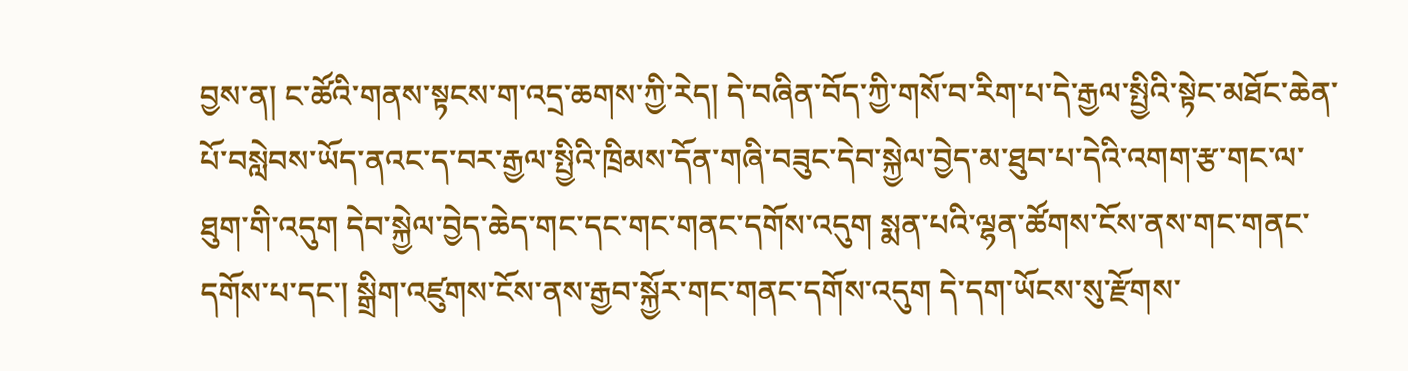བྱས་ན། ང་ཚོའི་གནས་སྟངས་ག་འདྲ་ཆགས་ཀྱི་རེད། དེ་བཞིན་བོད་ཀྱི་གསོ་བ་རིག་པ་དེ་རྒྱལ་སྤྱིའི་སྟེང་མཐོང་ཆེན་པོ་བསླེབས་ཡོད་ནའང་ད་བར་རྒྱལ་སྤྱིའི་ཁྲིམས་དོན་གཞི་བཟུང་དེབ་སྐྱེལ་བྱེད་མ་ཐུབ་པ་དེའི་འགག་རྩ་གང་ལ་ཐུག་གི་འདུག དེབ་སྐྱེལ་བྱེད་ཆེད་གང་དང་གང་གནང་དགོས་འདུག སྨན་པའི་ལྷན་ཚོགས་ངོས་ནས་གང་གནང་དགོས་པ་དང་། སྒྲིག་འཛུགས་ངོས་ནས་རྒྱབ་སྐྱོར་གང་གནང་དགོས་འདུག དེ་དག་ཡོངས་སུ་རྫོགས་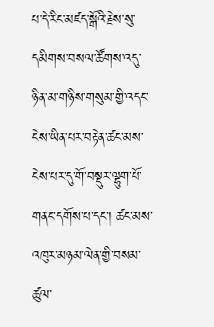པ་དེ་རིང་མཛད་སྒོའི་རྗེས་སུ་དམིགས་བསལ་ཚོགས་འདུ་ཉིན་མ་གཉིས་གསུམ་གྱི་འདང་ངེས་ཡིན་པར་བརྟེན་ཚང་མས་ངེས་པར་དུ་གོ་བསྡུར་ལྷུག་པོ་གནང་དགོས་པ་དང་། ཚང་མས་འཁུར་མཉམ་ལེན་གྱི་བསམ་ཚུལ་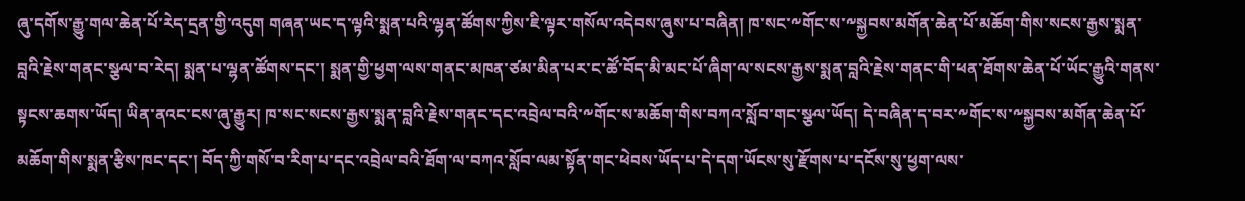ཞུ་དགོས་རྒྱུ་གལ་ཆེན་པོ་རེད་དྲན་གྱི་འདུག གཞན་ཡང་ད་ལྟའི་སྨན་པའི་ལྷན་ཚོགས་ཀྱིས་ཇི་ལྟར་གསོལ་འདེབས་ཞུས་པ་བཞིན། ཁ་སང་༸གོང་ས་༸སྐྱབས་མགོན་ཆེན་པོ་མཆོག་གིས་སངས་རྒྱས་སྨན་བླའི་རྗེས་གནང་སྩལ་བ་རེད། སྨན་པ་ལྷན་ཚོགས་དང་། སྨན་གྱི་ཕྱག་ལས་གནང་མཁན་ཙམ་མིན་པར་ང་ཚོ་བོད་མི་མང་པོ་ཞིག་ལ་སངས་རྒྱས་སྨན་བླའི་རྗེས་གནང་གི་ཕན་ཐོགས་ཆེན་པོ་ཡོང་རྒྱུའི་གནས་སྟངས་ཆགས་ཡོད། ཡིན་ནའང་ངས་ཞུ་རྒྱུར། ཁ་སང་སངས་རྒྱས་སྨན་བླའི་རྗེས་གནང་དང་འབྲེལ་བའི་༸གོང་ས་མཆོག་གིས་བཀའ་སློབ་གང་སྩལ་ཡོད། དེ་བཞིན་ད་བར་༸གོང་ས་༸སྐྱབས་མགོན་ཆེན་པོ་མཆོག་གིས་སྨན་རྩིས་ཁང་དང་། བོད་ཀྱི་གསོ་བ་རིག་པ་དང་འབྲེལ་བའི་ཐོག་ལ་བཀའ་སློབ་ལམ་སྟོན་གང་ཕེབས་ཡོད་པ་དེ་དག་ཡོངས་སུ་རྫོགས་པ་དངོས་སུ་ཕྱག་ལས་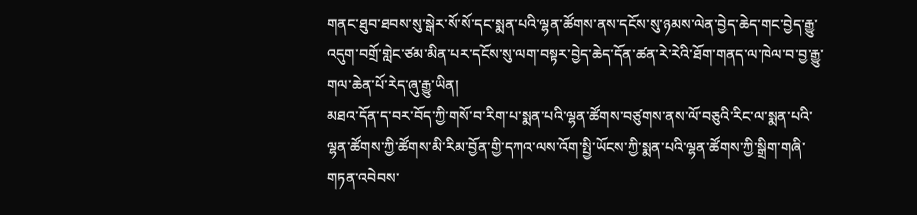གནང་ཐུབ་ཐབས་སུ་སྒེར་སོ་སོ་དང་སྨན་པའི་ལྷན་ཚོགས་ནས་དངོས་སུ་ཉམས་ལེན་བྱེད་ཆེད་གང་བྱེད་རྒྱུ་འདུག་བགྲོ་གླེང་ཙམ་མིན་པར་དངོས་སུ་ལག་བསྟར་བྱེད་ཆེད་དོན་ཚན་རེ་རེའི་ཐོག་གནད་ལ་ཁེལ་བ་བྱ་རྒྱུ་གལ་ཆེན་པོ་རེད་ཞུ་རྒྱུ་ཡིན།
མཐའ་དོན་ད་བར་བོད་ཀྱི་གསོ་བ་རིག་པ་སྨན་པའི་ལྷན་ཚོགས་བཙུགས་ནས་ལོ་བཅུའི་རིང་ལ་སྨན་པའི་ལྷན་ཚོགས་ཀྱི་ཚོགས་མི་རིམ་བྱོན་གྱི་དཀའ་ལས་འོག་སྤྱི་ཡོངས་ཀྱི་སྨན་པའི་ལྷན་ཚོགས་ཀྱི་སྒྲིག་གཞི་གཏན་འབེབས་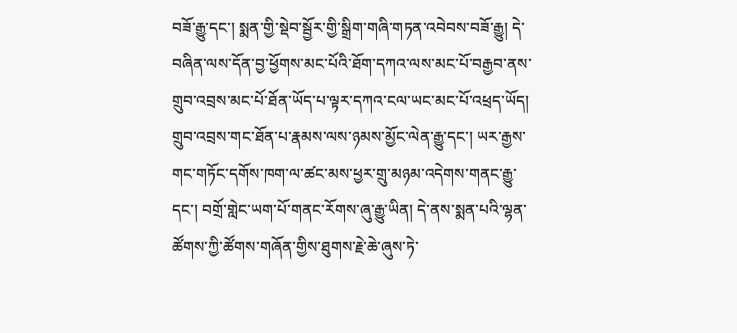བཟོ་རྒྱུ་དང་། སྨན་གྱི་སྡེབ་སྦྱོར་གྱི་སྒྲིག་གཞི་གཏན་འབེབས་བཟོ་རྒྱུ། དེ་བཞིན་ལས་དོན་བྱ་ཕྱོགས་མང་པོའི་ཐོག་དཀའ་ལས་མང་པོ་བརྒྱབ་ནས་གྲུབ་འབྲས་མང་པོ་ཐོན་ཡོད་པ་ལྟར་དཀའ་ངལ་ཡང་མང་པོ་འཕྲད་ཡོད། གྲུབ་འབྲས་གང་ཐོན་པ་རྣམས་ལས་ཉམས་མྱོང་ལེན་རྒྱུ་དང་། ཡར་རྒྱས་གང་གཏོང་དགོས་ཁག་ལ་ཚང་མས་ཕྱར་གྲུ་མཉམ་འདེགས་གནང་རྒྱུ་དང་། བགྲོ་གླེང་ཡག་པོ་གནང་རོགས་ཞུ་རྒྱུ་ཡིན། དེ་ནས་སྨན་པའི་ལྷན་ཚོགས་ཀྱི་ཚོགས་གཞོན་གྱིས་ཐུགས་རྗེ་ཆེ་ཞུས་ཏེ་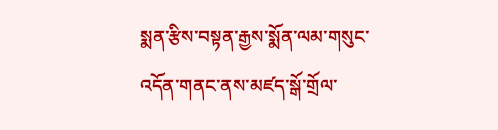སྨན་རྩིས་བསྟན་རྒྱས་སྨོན་ལམ་གསུང་འདོན་གནང་ནས་མཛད་སྒོ་གྲོལ་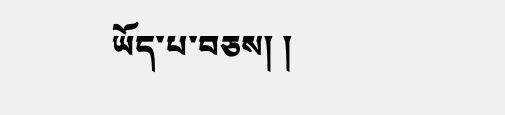ཡོད་པ་བཅས། །